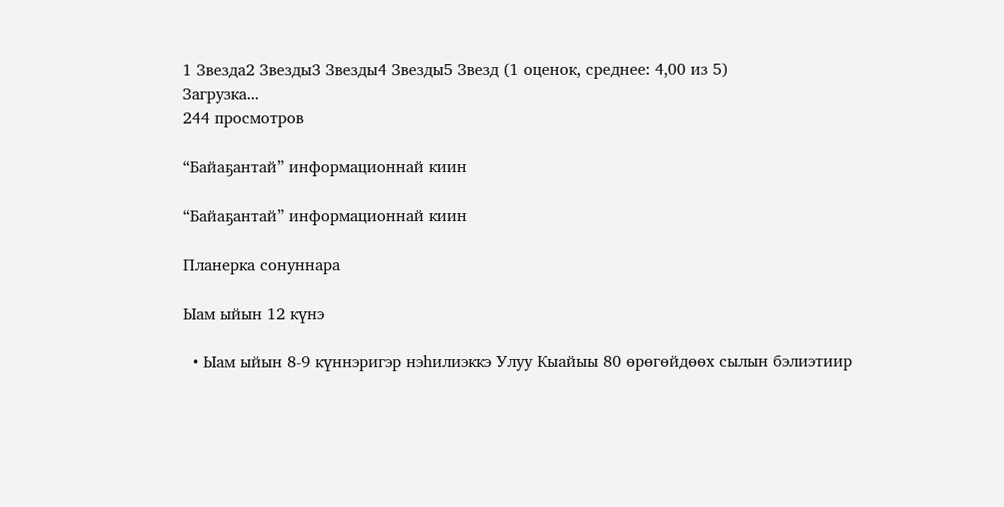1 Звезда2 Звезды3 Звезды4 Звезды5 Звезд (1 оценок, среднее: 4,00 из 5)
Загрузка...
244 просмотров

“Байаҕантай” информационнай киин

“Байаҕантай” информационнай киин

Планерка сонуннара

Ыам ыйын 12 күнэ

  • Ыам ыйын 8-9 күннэригэр нэһилиэккэ Улуу Кыайыы 80 өрөгөйдөөх сылын бэлиэтиир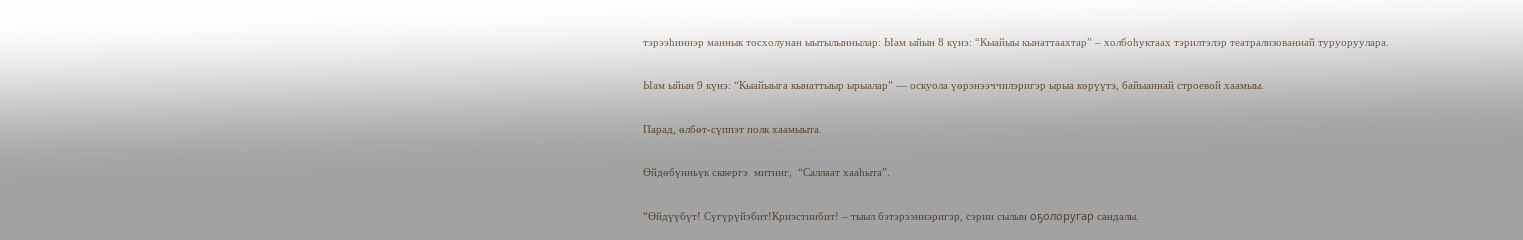тэрээһиннэр маннык тосхолунан ыытылыннылар: Ыам ыйын 8 күнэ: “Кыайыы кынаттаахтар” – холбоһуктаах тэрилтэлэр театрализованнай туруоруулара.

Ыам ыйын 9 күнэ: “Кыайыыга кынаттыыр ырыалар” — оскуола үөрэнээччилэригэр ырыа көрүүтэ, байыаннай строевой хаамыы.

Парад, өлбөт-сүппэт полк хаамыыта.

Өйдөбүнньүк сквергэ  митинг,  “Саллаат хааһыта”.

“Өйдүүбүт! Сүгүрүйэбит!Криэстиибит! – тыыл бэтэрээннэригэр, сэрии сылын оҕолоругар сандалы.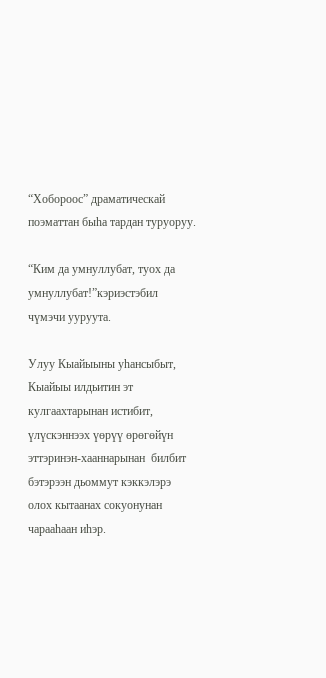“Хобороос” драматическай поэматтан быһа тардан туруоруу.

“Ким да умнуллубат, туох да умнуллубат!”кэриэстэбил чүмэчи ууруута.

Улуу Кыайыыны уһансыбыт,  Кыайыы илдьитин эт кулгаахтарынан истибит, үлүскэннээх үөрүү өрөгөйүн эттэринэн-хааннарынан  билбит  бэтэрээн дьоммут кэккэлэрэ олох кытаанах сокуонунан чарааһаан иһэр.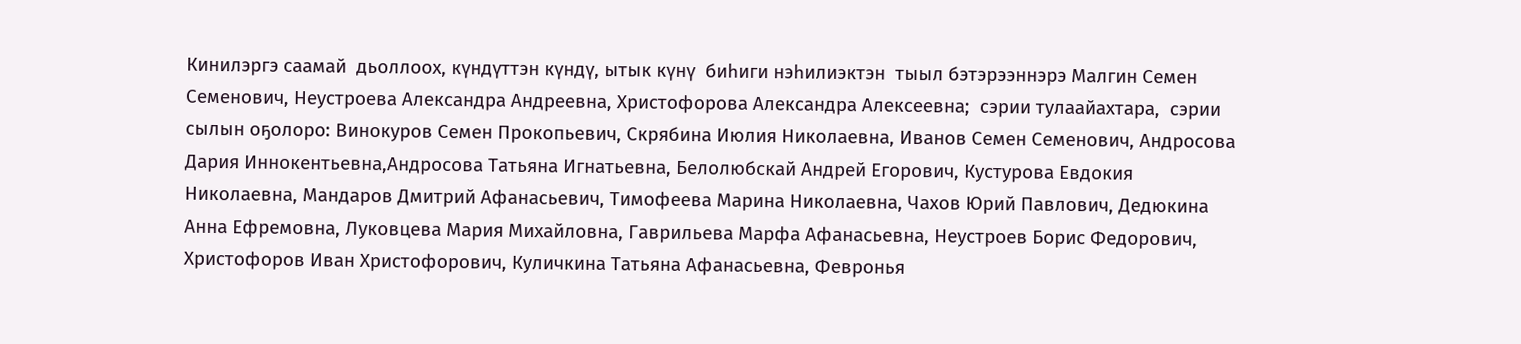Кинилэргэ саамай  дьоллоох, күндүттэн күндү, ытык күнү  биһиги нэһилиэктэн  тыыл бэтэрээннэрэ Малгин Семен Семенович, Неустроева Александра Андреевна, Христофорова Александра Алексеевна;  сэрии тулаайахтара,  сэрии сылын оҕолоро: Винокуров Семен Прокопьевич, Скрябина Июлия Николаевна, Иванов Семен Семенович, Андросова Дария Иннокентьевна,Андросова Татьяна Игнатьевна, Белолюбскай Андрей Егорович, Кустурова Евдокия Николаевна, Мандаров Дмитрий Афанасьевич, Тимофеева Марина Николаевна, Чахов Юрий Павлович, Дедюкина Анна Ефремовна, Луковцева Мария Михайловна, Гаврильева Марфа Афанасьевна, Неустроев Борис Федорович, Христофоров Иван Христофорович, Куличкина Татьяна Афанасьевна, Февронья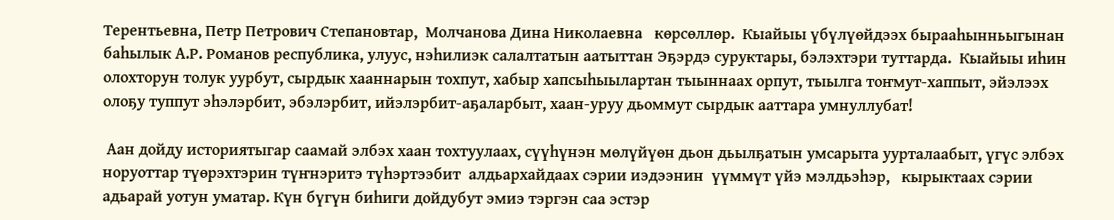Терентьевна, Петр Петрович Степановтар,  Молчанова Дина Николаевна   көрсөллөр.  Кыайыы үбүлүөйдээх бырааһынньыгынан баһылык А.Р. Романов республика, улуус, нэһилиэк салалтатын аатыттан Эҕэрдэ суруктары, бэлэхтэри туттарда.  Кыайыы иһин олохторун толук уурбут, сырдык хааннарын тохпут, хабыр хапсыһыылартан тыыннаах орпут, тыылга тоҥмут-хаппыт, эйэлээх олоҕу туппут эһэлэрбит, эбэлэрбит, ийэлэрбит-аҕаларбыт, хаан-уруу дьоммут сырдык ааттара умнуллубат!

 Аан дойду историятыгар саамай элбэх хаан тохтуулаах, сүүһүнэн мөлүйүөн дьон дьылҕатын умсарыта уурталаабыт, үгүс элбэх норуоттар түөрэхтэрин түҥнэритэ түһэртээбит  алдьархайдаах сэрии иэдээнин  үүммүт үйэ мэлдьэһэр,   кырыктаах сэрии адьарай уотун уматар. Күн бүгүн биһиги дойдубут эмиэ тэргэн саа эстэр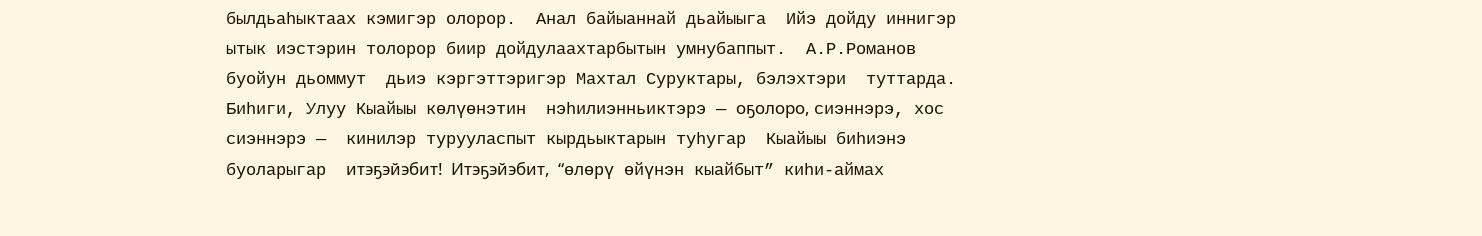былдьаһыктаах кэмигэр олорор.  Анал байыаннай дьайыыга  Ийэ дойду иннигэр ытык иэстэрин толорор биир дойдулаахтарбытын умнубаппыт.  А.Р.Романов буойун дьоммут  дьиэ кэргэттэригэр Махтал Суруктары, бэлэхтэри  туттарда. Биһиги, Улуу Кыайыы көлүөнэтин  нэһилиэнньиктэрэ — оҕолоро, сиэннэрэ, хос сиэннэрэ —  кинилэр турууласпыт кырдьыктарын туһугар  Кыайыы биһиэнэ буоларыгар  итэҕэйэбит!  Итэҕэйэбит,  “өлөрү өйүнэн кыайбыт” киһи-аймах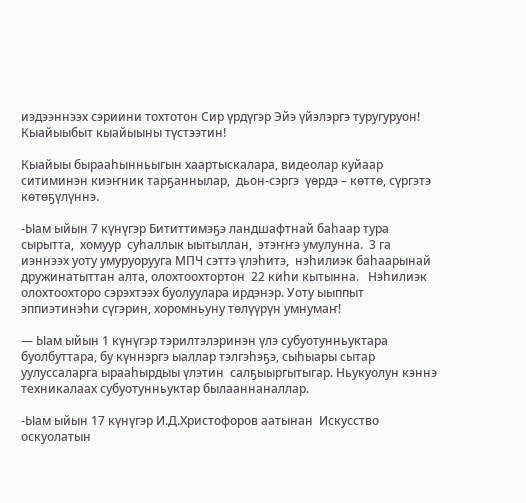иэдээннээх сэриини тохтотон Сир үрдүгэр Эйэ үйэлэргэ туругуруон! Кыайыыбыт кыайыыны түстээтин!

Кыайыы бырааһынньыгын хаартыскалара, видеолар куйаар ситиминэн киэҥник тарҕаннылар,  дьон-сэргэ  үөрдэ – көттө, сүргэтэ көтөҕүлүннэ.

-Ыам ыйын 7 күнүгэр Бититтимэҕэ ландшафтнай баһаар тура сырытта,  хомуур  суһаллык ыытыллан,  этэҥҥэ умулунна.  3 га иэннээх уоту умуруорууга МПЧ сэттэ үлэһитэ,  нэһилиэк баһаарынай дружинатыттан алта, олохтоохтортон  22 киһи кытынна.   Нэһилиэк олохтоохторо сэрэхтээх буолуулара ирдэнэр. Уоту ыыппыт эппиэтинэһи сүгэрин, хоромньуну төлүүрүн умнумаҥ!

— Ыам ыйын 1 күнүгэр тэрилтэлэринэн үлэ субуотунньуктара буолбуттара, бу күннэргэ ыаллар тэлгэһэҕэ, сыһыары сытар уулуссаларга ырааһырдыы үлэтин  салҕыыргытыгар. Ньукуолун кэннэ техникалаах субуотунньуктар былааннаналлар.

-Ыам ыйын 17 күнүгэр И.Д.Христофоров аатынан  Искусство оскуолатын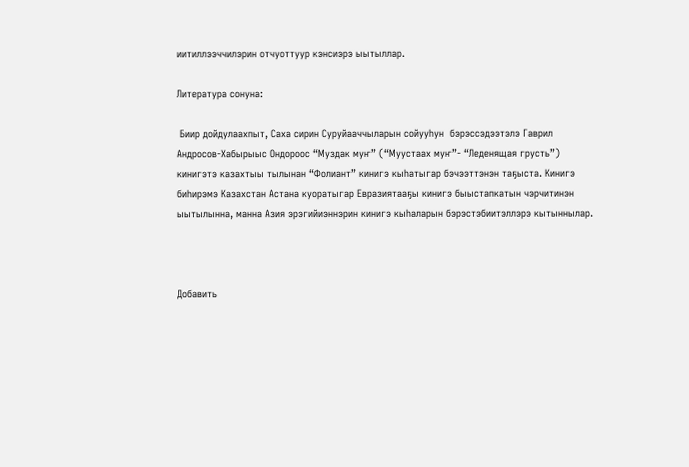иитиллээччилэрин отчуоттуур кэнсиэрэ ыытыллар.

Литература сонуна:

 Биир дойдулаахпыт, Саха сирин Суруйааччыларын сойууһун  бэрэссэдээтэлэ Гаврил Андросов-Хабырыыс Ондороос “Муздак муҥ” (“Муустаах муҥ”- “Леденящая грусть”) кинигэтэ казахтыы тылынан “Фолиант” кинигэ кыһатыгар бэчээттэнэн таҕыста. Кинигэ биһирэмэ Казахстан Астана куоратыгар Евразиятааҕы кинигэ быыстапкатын чэрчитинэн ыытылынна, манна Азия эрэгийиэннэрин кинигэ кыһаларын бэрэстэбиитэллэрэ кытыннылар.



Добавить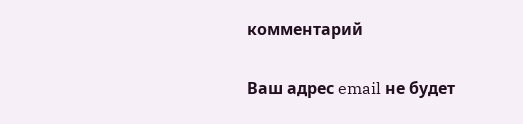комментарий

Ваш адрес email не будет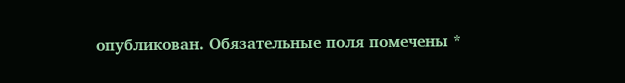опубликован. Обязательные поля помечены *